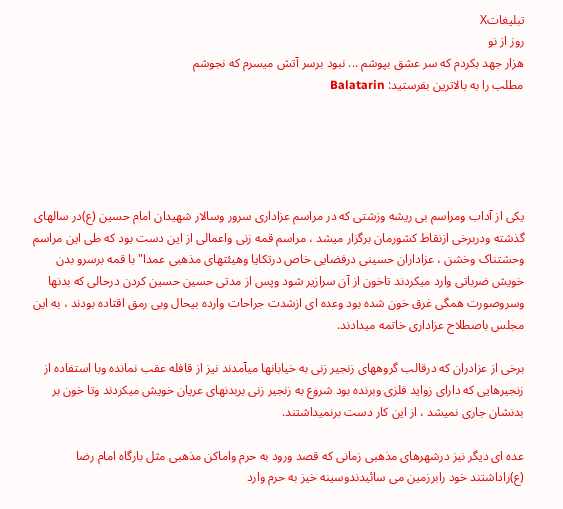تبليغاتX
روز از نو
هزار جهد بکردم که سر عشق بپوشم ... نبود برسر آتش میسرم که نجوشم
مطلب را به بالاترین بفرستید: Balatarin





یکی از آداب ومراسم بی ریشه وزشتی که در مراسم عزاداری سرور وسالار شهیدان امام حسین (ع)در سالهای گذشته ودربرخی ازنقاط کشورمان برگزار میشد ، مراسم قمه زنی واعمالی از این دست بود که طی این مراسم وحشتناک وخشن ، عزاداران حسینی درفضایی خاص درتکایا وهیئتهای مذهبی عمدا"با قمه برسرو بدن خویش ضرباتی وارد میکردند تاخون از آن سرازیر شود وپس از مدتی حسین حسین کردن درحالی که بدنها وسروصورت همگی غرق خون شده بود وعده ای ازشدت جراحات وارده بیحال وبی رمق اقتاده بودند ، به این مجلس باصطلاح عزاداری خاتمه میدادند.

برخی از عزادران که درقالب گروههای زنجیر زنی به خیابانها میآمدند نیز از قافله عقب نمانده وبا استفاده از زنجیرهایی که دارای زواید فلزی وبرنده بود شروع به زنجیر زنی بربدنهای عریان خویش میکردند وتا خون بر بدنشان جاری نمیشد ، از این کار دست برنمیداشتند.

عده ای دیگر نیز درشهرهای مذهبی زمانی که قصد ورود به حرم واماکن مذهبی مثل بارگاه امام رضا (ع)راداشتند خود رابرزمین می سائیدندوسینه خیز به حرم وارد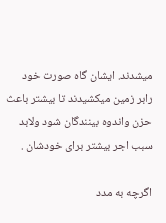میشدند. ایشان گاه صورت خود رابر زمین میکشیدند تا بیشتر باعث حزن واندوه بینندگان شود ولابد سبب اجر بیشتر برای خودشان .

اگرچه به مدد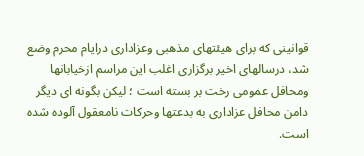قوانینی که برای هیئتهای مذهبی وعزاداری درایام محرم وضع شد، درسالهای اخیر برگزاری اغلب این مراسم ازخیابانها ومحافل عمومی رخت بر بسته است ؛ لیکن بگونه ای دیگر دامن محافل عزاداری به بدعتها وحرکات نامعقول آلوده شده است.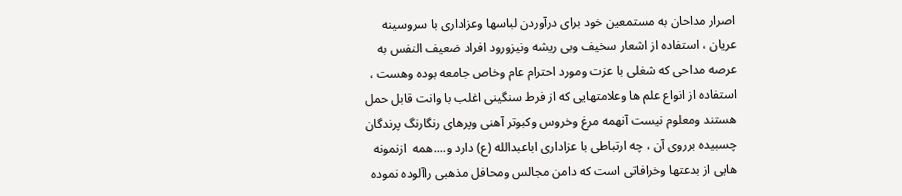اصرار مداحان به مستمعین خود برای درآوردن لباسها وعزاداری با سروسینه عریان ، استفاده از اشعار سخیف وبی ریشه ونیزورود افراد ضعیف النفس به عرصه مداحی که شغلی با عزت ومورد احترام عام وخاص جامعه بوده وهست ، استفاده از انواع علم ها وعلامتهایی که از فرط سنگینی اغلب با وانت قابل حمل هستند ومعلوم نیست آنهمه مرغ وخروس وکبوتر آهنی وپرهای رنگارنگ پرندگان چسبیده برروی آن ، چه ارتباطی با عزاداری اباعبدالله (ع) دارد و....همه  ازنمونه هایی از بدعتها وخرافاتی است که دامن مجالس ومحافل مذهبی راآلوده نموده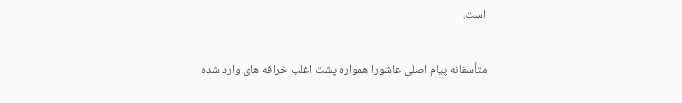است.

متأسفانه پیام اصلی عاشورا همواره پشت اغلب خرافه های وارد شده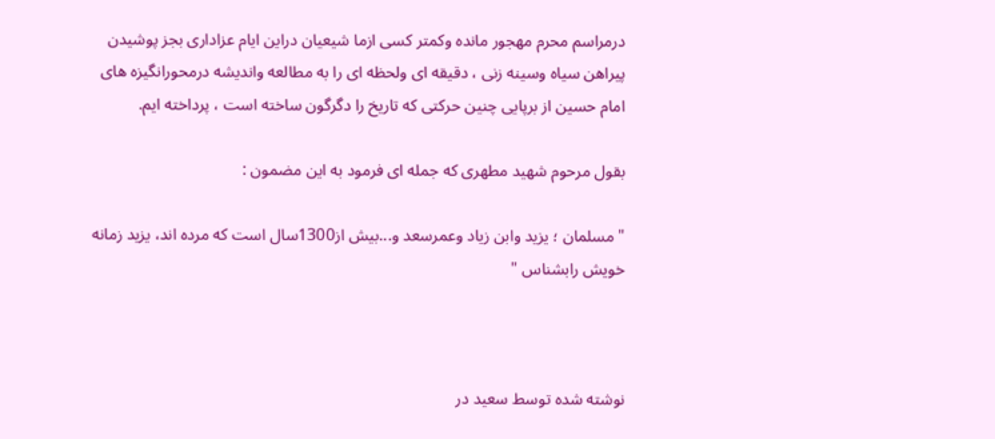درمراسم محرم مهجور مانده وکمتر کسی ازما شیعیان دراین ایام عزاداری بجز پوشیدن پیراهن سیاه وسینه زنی ، دقیقه ای ولحظه ای را به مطالعه واندیشه درمحورانگیزه های امام حسین از برپایی چنین حرکتی که تاریخ را دگرگون ساخته است ، پرداخته ایم.

بقول مرحوم شهید مطهری که جمله ای فرمود به این مضمون :

" مسلمان ؛ یزید وابن زیاد وعمرسعد و...بیش از1300سال است که مرده اند، یزید زمانه خویش رابشناس "



نوشته شده توسط سعيد در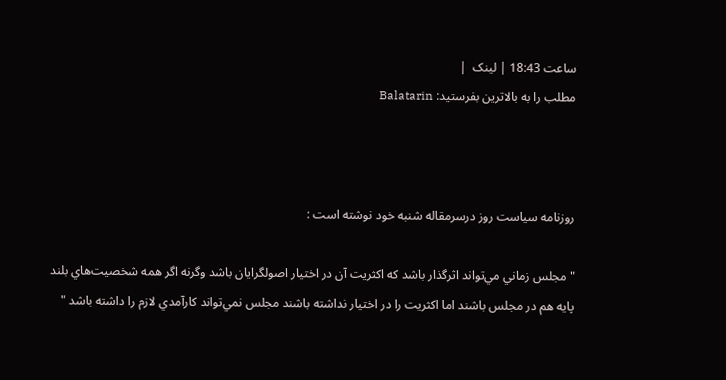ساعت 18:43 | لینک  |
مطلب را به بالاترین بفرستید: Balatarin



روزنامه سیاست روز درسرمقاله شنبه خود نوشته است :

"مجلس زماني مي‌تواند اثرگذار باشد كه اكثريت آن در اختيار اصولگرايان باشد وگرنه اگر همه شخصيت‌هاي بلند پايه هم در مجلس باشند اما اكثريت را در اختيار نداشته باشند مجلس نمي‌تواند كارآمدي لازم را داشته باشد "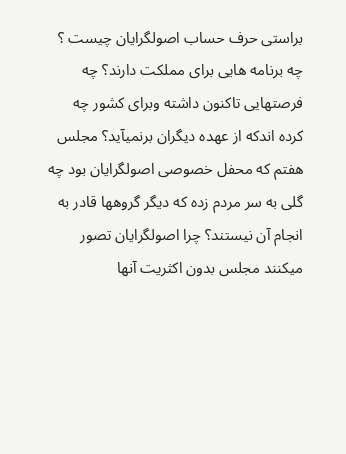براستی حرف حساب اصولگرایان چیست ؟ چه برنامه هایی برای مملکت دارند؟ چه فرصتهایی تاکنون داشته وبرای کشور چه کرده اندکه از عهده دیگران برنمیآید؟ مجلس هفتم که محفل خصوصی اصولگرایان بود چه گلی به سر مردم زده که دیگر گروهها قادر به انجام آن نیستند؟ چرا اصولگرایان تصور میکنند مجلس بدون اکثریت آنها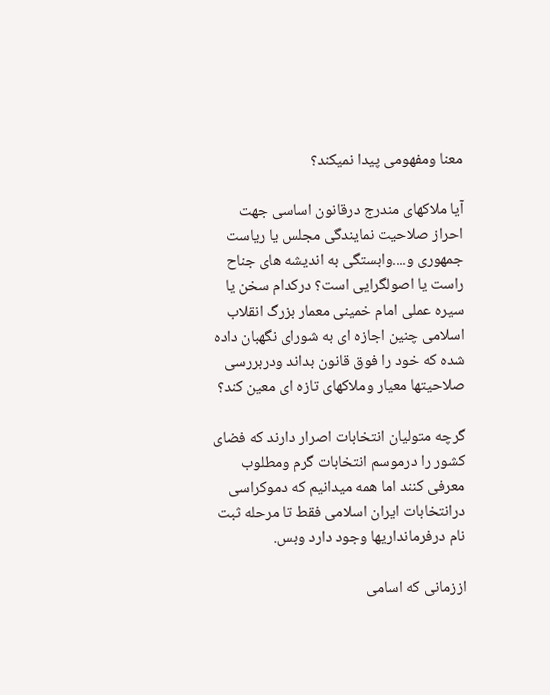معنا ومفهومی پیدا نمیکند؟

آیا ملاکهای مندرج درقانون اساسی جهت احراز صلاحیت نمایندگی مجلس یا ریاست جمهوری و....وابستگی به اندیشه های جناح راست یا اصولگرایی است؟ درکدام سخن یا سیره عملی امام خمینی معمار بزرگ انقلاب اسلامی چنین اجازه ای به شورای نگهبان داده شده که خود را فوق قانون بداند ودربررسی صلاحیتها معیار وملاکهای تازه ای معین کند؟

گرچه متولیان انتخابات اصرار دارند که فضای کشور را درموسم انتخابات گرم ومطلوب معرفی کنند اما همه میدانیم که دموکراسی درانتخابات ایران اسلامی فقط تا مرحله ثبت نام درفرمانداریها وجود دارد وبس.

اززمانی که اسامی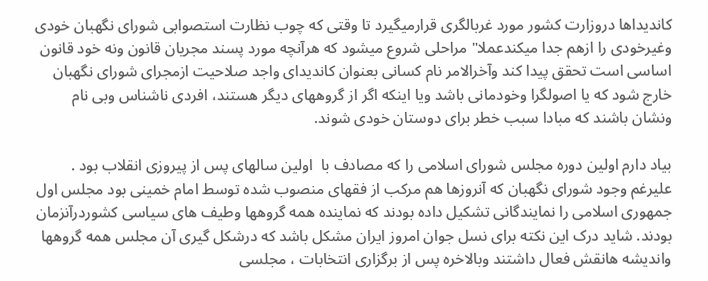کاندیداها دروزارت کشور مورد غربالگری قرارمیگیرد تا وقتی که چوب نظارت استصوابی شورای نگهبان خودی وغیرخودی را ازهم جدا میکندعملا"مراحلی شروع میشود که هرآنچه مورد پسند مجریان قانون ونه خود قانون اساسی است تحقق پیدا کند وآخرالامر نام کسانی بعنوان کاندیدای واجد صلاحیت ازمجرای شورای نگهبان خارج شود که یا اصولگرا وخودمانی باشد ویا اینکه اگر از گروههای دیگر هستند، افردی ناشناس وبی نام ونشان باشند که مبادا سبب خطر برای دوستان خودی شوند.

بیاد دارم اولین دوره مجلس شورای اسلامی را که مصادف با  اولین سالهای پس از پیروزی انقلاب بود . علیرغم وجود شورای نگهبان که آنروزها هم مرکب از فقهای منصوب شده توسط امام خمینی بود مجلس اول جمهوری اسلامی را نمایندگانی تشکیل داده بودند که نماینده همه گروهها وطیف های سیاسی کشوردرآنزمان بودند. شاید درک این نکته برای نسل جوان امروز ایران مشکل باشد که درشکل گیری آن مجلس همه گروهها واندیشه هانقش فعال داشتند وبالاخره پس از برگزاری انتخابات ، مجلسی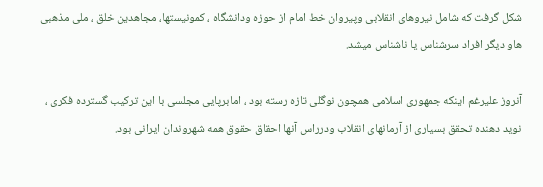شکل گرفت که شامل نیروهای انقلابی وپیروان خط امام از حوزه ودانشگاه ، کمونیستها، مجاهدین خلق ، ملی مذهبی هاو دیگر افراد سرشناس یا ناشناس میشد.

آنروز علیرغم اینکه جمهوری اسلامی همچون نوگلی تازه رسته بود ، امابرپایی مجلسی با این ترکیب گسترده فکری ، نوید دهنده تحقق بسیاری از آرمانهای انقلاب ودرراس آنها احقاق حقوق همه شهروندان ایرانی بود.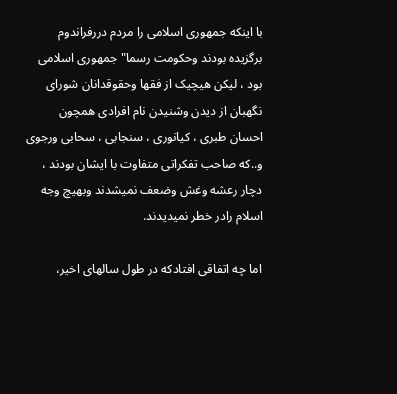با اینکه جمهوری اسلامی را مردم دررفراندوم برگزیده بودند وحکومت رسما"جمهوری اسلامی بود ، لیکن هیچیک از فقها وحقوقدانان شورای نگهبان از دیدن وشنیدن نام افرادی همچون احسان طبری ، کیانوری ، سنجابی ، سحابی ورجوی و..که صاحب تفکراتی متفاوت با ایشان بودند ، دچار رعشه وغش وضعف نمیشدند وبهیچ وجه اسلام رادر خطر نمیدیدند.

اما چه اتفاقی افتادکه در طول سالهای اخیر،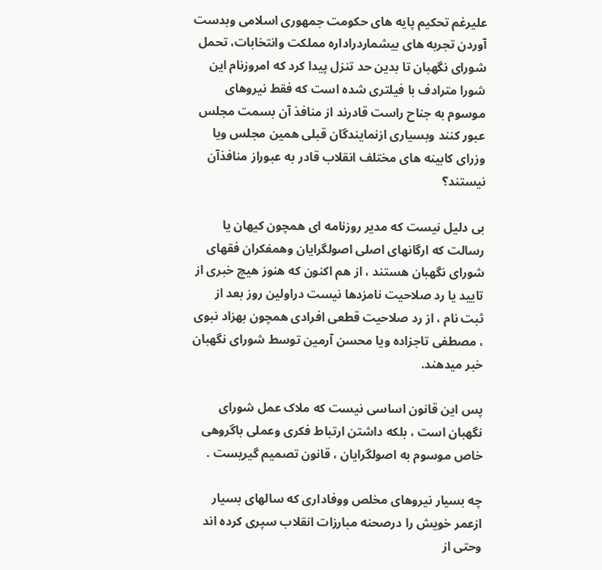علیرغم تحکیم پایه های حکومت جمهوری اسلامی وبدست آوردن تجربه های بیشماردراداره مملکت وانتخابات، تحمل شورای نگهبان تا بدین حد تنزل پیدا کرد که امروزنام این شورا مترادف با فیلتری شده است که فقط نیروهای موسوم به جناح راست قادرند از منافذ آن بسمت مجلس عبور کنند وبسیاری ازنمایندگان قبلی همین مجلس ویا وزرای کابینه های مختلف انقلاب قادر به عبوراز منافذآن نیستند؟

بی دلیل نیست که مدیر روزنامه ای همچون کیهان یا رسالت که ارگانهای اصلی اصولگرایان وهمفکران فقهای شورای نگهبان هستند ، از هم اکنون که هنوز هیچ خبری از تایید یا رد صلاحیت نامزدها نیست دراولین روز بعد از ثبت نام ، از رد صلاحیت قطعی افرادی همچون بهزاد نبوی ، مصطفی تاجزاده ویا محسن آرمین توسط شورای نگهبان خبر میدهند.

پس این قانون اساسی نیست که ملاک عمل شورای  نگهبان است ، بلکه داشتن ارتباط فکری وعملی باگروهی خاص موسوم به اصولگرایان ، قانون تصمیم گیریست .

چه بسیار نیروهای مخلص ووفاداری که سالهای بسیار ازعمر خویش را درصحنه مبارزات انقلاب سپری کرده اند وحتی از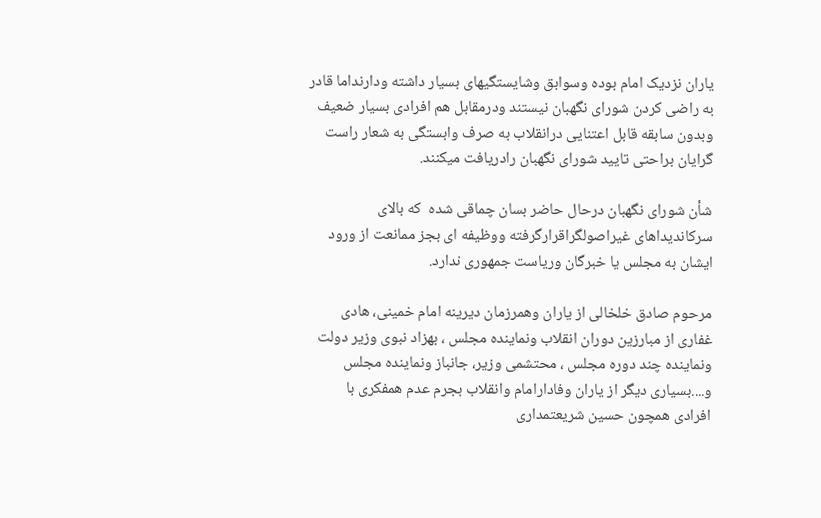یاران نزدیک امام بوده وسوابق وشایستگیهای بسیار داشته ودارنداما قادر به راضی کردن شورای نگهبان نیستند ودرمقابل هم افرادی بسیار ضعیف وبدون سابقه قابل اعتنایی درانقلاب به صرف وابستگی به شعار راست گرایان براحتی تایید شورای نگهبان رادریافت میکنند.

شأن شورای نگهبان درحال حاضر بسان چماقی شده  که بالای سرکاندیداهای غیراصولگراقرارگرفته ووظیفه ای بجز ممانعت از ورود ایشان به مجلس یا خبرگان وریاست جمهوری ندارد.

مرحوم صادق خلخالی از یاران وهمرزمان دیرینه امام خمینی، هادی غفاری از مبارزین دوران انقلاب ونماینده مجلس ، بهزاد نبوی وزیر دولت ونماینده چند دوره مجلس ، محتشمی وزیر، جانباز ونماینده مجلس و....بسیاری دیگر از یاران وفادارامام وانقلاب بجرم عدم همفکری با افرادی همچون حسین شریعتمداری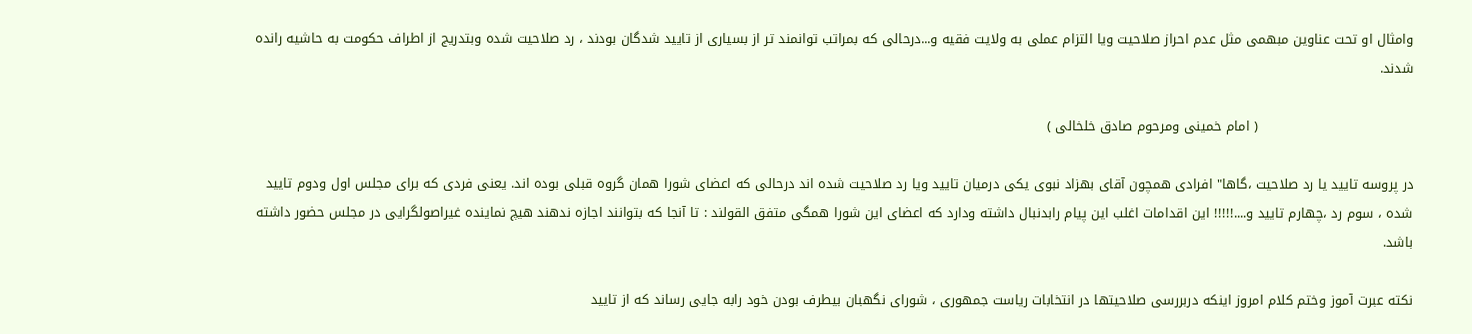وامثال او تحت عناوین مبهمی مثل عدم احراز صلاحیت ویا التزام عملی به ولایت فقیه و...درحالی که بمراتب توانمند تر از بسیاری از تایید شدگان بودند ، رد صلاحیت شده وبتدریج از اطراف حکومت به حاشیه رانده شدند.

                                   ( امام خمینی ومرحوم صادق خلخالی )

در پروسه تایید یا رد صلاحیت ،گاها" افرادی همچون آقای بهزاد نبوی یکی درمیان تایید ویا رد صلاحیت شده اند درحالی که اعضای شورا همان گروه قبلی بوده اند. یعنی فردی که برای مجلس اول ودوم تایید شده ، سوم رد ،چهارم تایید و....!!!!! این اقدامات اغلب این پیام رابدنبال داشته ودارد که اعضای این شورا همگی متفق القولند : تا آنجا که بتوانند اجازه ندهند هیچ نماینده غیراصولگرایی در مجلس حضور داشته باشد.

نکته عبرت آموز وختم کلام امروز اینکه دربررسی صلاحیتها در انتخابات ریاست جمهوری ، شورای نگهبان بیطرف بودن خود رابه جایی رساند که از تایید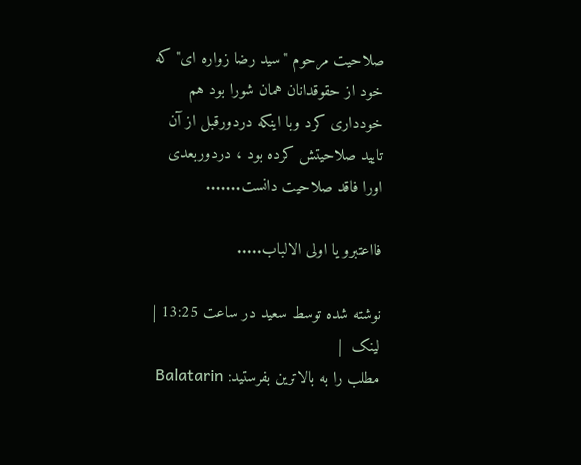صلاحیت مرحوم "سید رضا زواره ای" که خود از حقوقدانان همان شورا بود هم خودداری کرد وبا اینکه دردورقبل از آن تایید صلاحیتش کرده بود ، دردوربعدی اورا فاقد صلاحیت دانست.......

فااعتبرو یا اولی الالباب.....

نوشته شده توسط سعيد در ساعت 13:25 | لینک  |
مطلب را به بالاترین بفرستید: Balatarin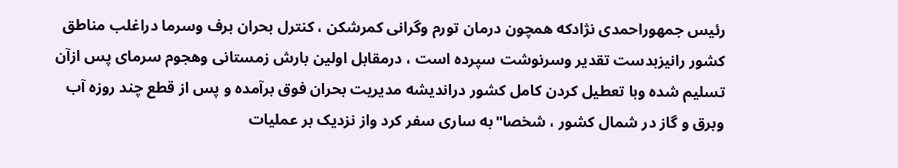رئیس جمهوراحمدی نژادکه همچون درمان تورم وگرانی کمرشکن ، کنترل بحران برف وسرما دراغلب مناطق کشور رانیزبدست تقدیر وسرنوشت سپرده است ، درمقابل اولین بارش زمستانی وهجوم سرمای پس ازآن تسلیم شده وبا تعطیل کردن کامل کشور دراندیشه مدیریت بحران فوق برآمده و پس از قطع چند روزه آب وبرق و گاز در شمال کشور ، شخصا"به ساری سفر کرد واز نزدیک بر عملیات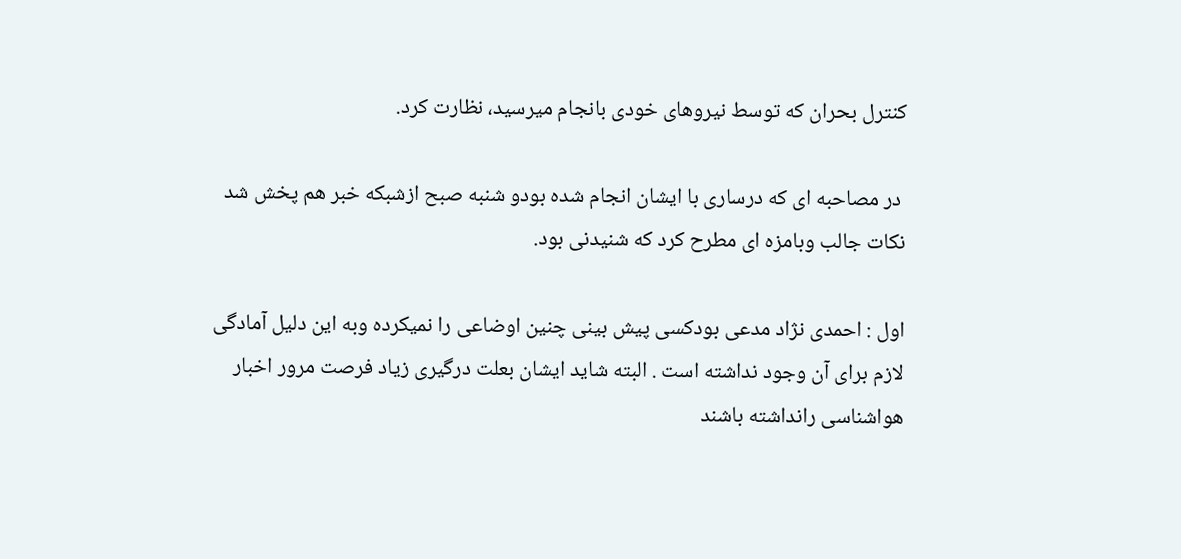کنترل بحران که توسط نیروهای خودی بانجام میرسید، نظارت کرد.

 در مصاحبه ای که درساری با ایشان انجام شده بودو شنبه صبح ازشبکه خبر هم پخش شد نکات جالب وبامزه ای مطرح کرد که شنیدنی بود.

اول : احمدی نژاد مدعی بودکسی پیش بینی چنین اوضاعی را نمیکرده وبه این دلیل آمادگی لازم برای آن وجود نداشته است . البته شاید ایشان بعلت درگیری زیاد فرصت مرور اخبار هواشناسی رانداشته باشند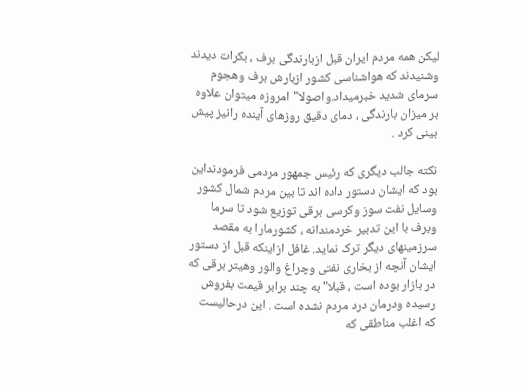لیکن همه مردم ایران قبل ازبارندگی برف ، بکرات دیدند وشنیدند که هواشناسی کشور ازبارش برف وهجوم سرمای شدید خبرمیداد.واصولا"امروزه میتوان علاوه بر میزان بارندگی ، دمای دقیق روزهای آینده رانیز پیش بینی کرد .

نکته جالب دیگری که رئیس جمهور مردمی فرمودنداین بود که ایشان دستور داده اند تا بین مردم شمال کشور وسایل نفت سوز وکرسی برقی توزیع شود تا سرما وبرف با این تدبیر خردمندانه ، کشورمارا به مقصد سرزمینهای دیگر ترک نماید. غافل ازاینکه قبل از دستور ایشان آنچه از بخاری نفتی وچراغ والور وهیتر برقی که در بازار بوده است ، قبلا"به چند برابر قیمت بفروش رسیده ودرمان درد مردم نشده است . این درحالیست که اغلب مناطقی که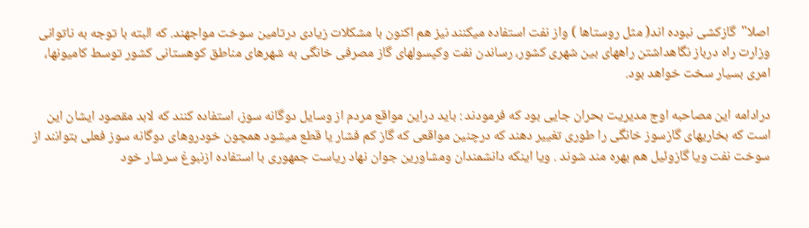اصلا"گازکشی نبوده اند( مثل روستاها ) واز نفت استفاده میکنند نیز هم اکنون با مشکلات زیادی درتامین سوخت مواجهند. که البته با توجه به ناتوانی وزارت راه درباز نگاهداشتن راههای بین شهری کشور، رساندن نفت وکپسولهای گاز مصرفی خانگی به شهرهای مناطق کوهستانی کشور توسط کامیونها، امری بسیار سخت خواهد بود.

درادامه این مصاحبه اوج مدیریت بحران جایی بود که فرمودند : باید دراین مواقع مردم از وسایل دوگانه سوز، استفاده کنند که لابد مقصود ایشان این است که بخاریهای گازسوز خانگی را طوری تغییر دهند که درچنین مواقعی که گاز کم فشار یا قطع میشود همچون خودروهای دوگانه سوز فعلی بتوانند از سوخت نفت ویا گازوئیل هم بهره مند شوند . ویا اینکه دانشمندان ومشاورین جوان نهاد ریاست جمهوری با استفاده ازنبوغ سرشار خود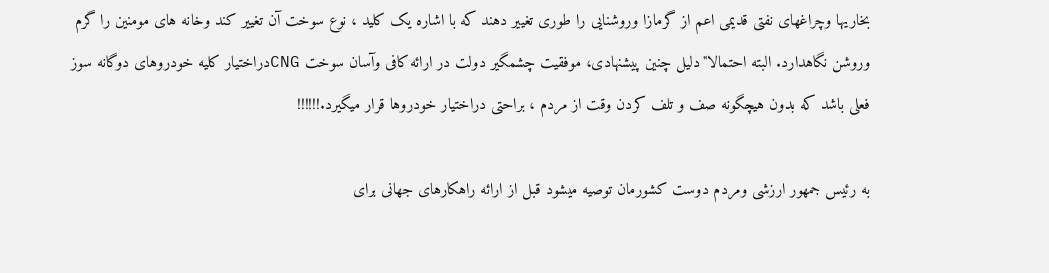بخاریها وچراغهای نفتی قدیمی اعم از گرمازا وروشنایی را طوری تغییر دهند که با اشاره یک کلید ، نوع سوخت آن تغییر کند وخانه های مومنین را گرم وروشن نگاهدارد. البته احتمالا"دلیل چنین پیشنهادی، موفقیت چشمگیر دولت در ارائه کافی وآسان سوخت CNGدراختیار کلیه خودروهای دوگانه سوز فعلی باشد که بدون هیچگونه صف و تلف کردن وقت از مردم ، براحتی دراختیار خودروها قرار میگیرد.!!!!!!

به رئیس جمهور ارزشی ومردم دوست کشورمان توصیه میشود قبل از ارائه راهکارهای جهانی برای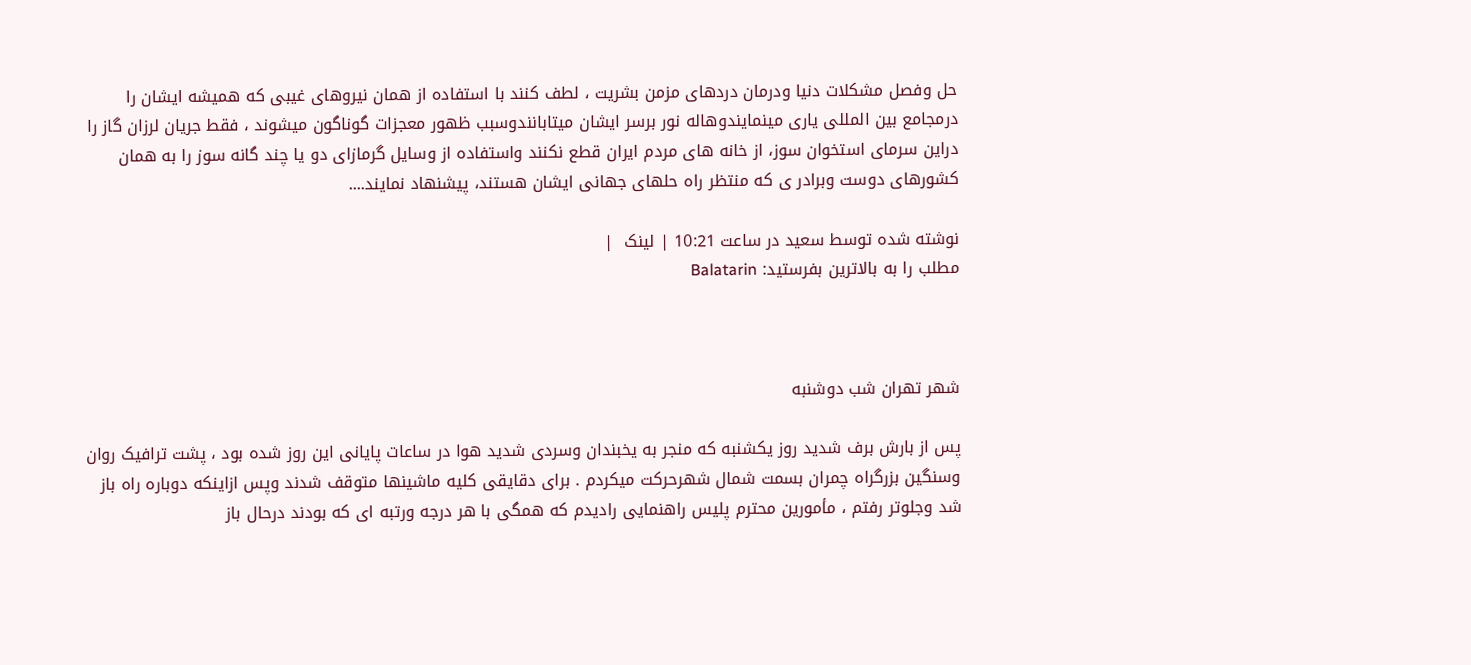حل وفصل مشکلات دنیا ودرمان دردهای مزمن بشریت ، لطف کنند با استفاده از همان نیروهای غیبی که همیشه ایشان را درمجامع بین المللی یاری مینمایندوهاله نور برسر ایشان میتابانندوسبب ظهور معجزات گوناگون میشوند ، فقط جریان لرزان گاز را دراین سرمای استخوان سوز، از خانه های مردم ایران قطع نکنند واستفاده از وسایل گرمازای دو یا چند گانه سوز را به همان کشورهای دوست وبرادر ی که منتظر راه حلهای جهانی ایشان هستند، پیشنهاد نمایند....

نوشته شده توسط سعيد در ساعت 10:21 | لینک  |
مطلب را به بالاترین بفرستید: Balatarin



شهر تهران شب دوشنبه

پس از بارش برف شدید روز یکشنبه که منجر به یخبندان وسردی شدید هوا در ساعات پایانی این روز شده بود ، پشت ترافیک روان وسنگین بزرگراه چمران بسمت شمال شهرحرکت میکردم . برای دقایقی کلیه ماشینها متوقف شدند وپس ازاینکه دوباره راه باز شد وجلوتر رفتم ، مأمورین محترم پلیس راهنمایی رادیدم که همگی با هر درجه ورتبه ای که بودند درحال باز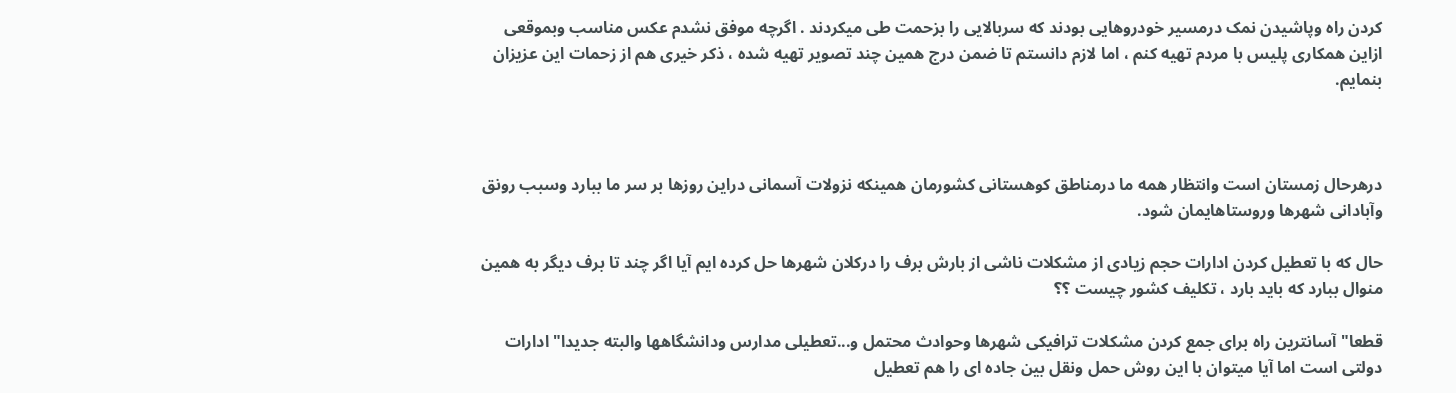کردن راه وپاشیدن نمک درمسیر خودروهایی بودند که سربالایی را بزحمت طی میکردند . اگرچه موفق نشدم عکس مناسب وبموقعی ازاین همکاری پلیس با مردم تهیه کنم ، اما لازم دانستم تا ضمن درج همین چند تصویر تهیه شده ، ذکر خیری هم از زحمات این عزیزان بنمایم.



درهرحال زمستان است وانتظار همه ما درمناطق کوهستانی کشورمان همینکه نزولات آسمانی دراین روزها بر سر ما ببارد وسبب رونق وآبادانی شهرها وروستاهایمان شود.

حال که با تعطیل کردن ادارات حجم زیادی از مشکلات ناشی از بارش برف را درکلان شهرها حل کرده ایم آیا اگر چند تا برف دیگر به همین منوال ببارد که باید بارد ، تکلیف کشور چیست ؟؟

قطعا"آسانترین راه برای جمع کردن مشکلات ترافیکی شهرها وحوادث محتمل و...تعطیلی مدارس ودانشگاهها والبته جدیدا"ادارات دولتی است اما آیا میتوان با این روش حمل ونقل بین جاده ای را هم تعطیل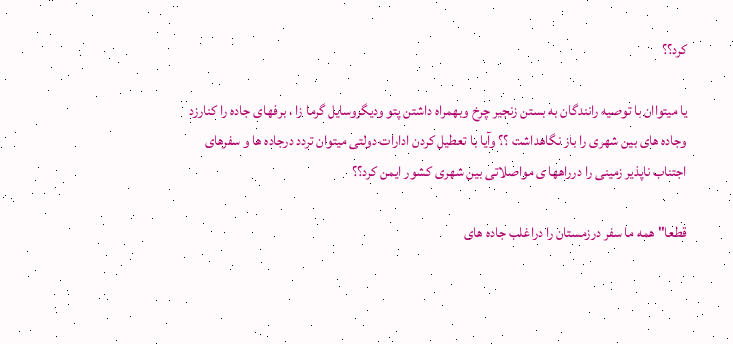کرد؟؟

یا میتواان با توصیه رانندگان به بستن زنجیر چرخ وبهمراه داشتن پتو ودیگروسایل گرما زا ، برفهای جاده را کنارزد وجاده های بین شهری را باز نگاهداشت ؟؟ وآیا با تعطیل کردن ادارات دولتی میتوان تردد درجاده ها و سفرهای اجتناب ناپذیر زمینی را درراهها ی مواصلاتی بین شهری کشور ایمن کرد؟؟

قطعا"همه ما سفر درزمستان را دراغلب جاده های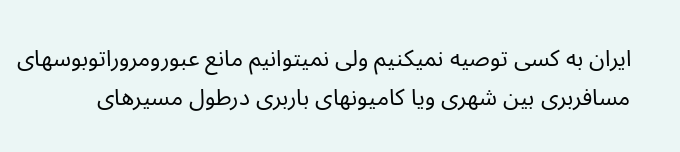ایران به کسی توصیه نمیکنیم ولی نمیتوانیم مانع عبورومروراتوبوسهای مسافربری بین شهری ویا کامیونهای باربری درطول مسیرهای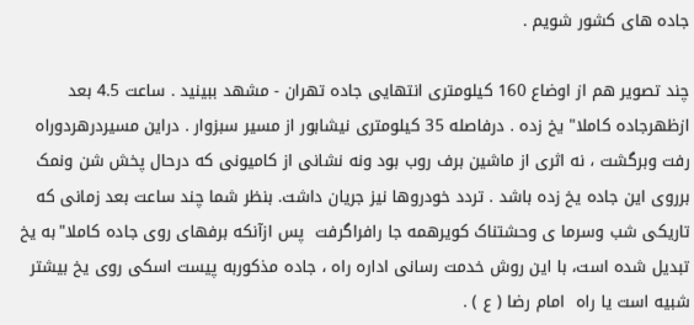جاده های کشور شویم .

چند تصویر هم از اوضاع 160 کیلومتری انتهایی جاده تهران - مشهد ببینید . ساعت 4.5 بعد ازظهرجاده کاملا" یخ زده . درفاصله 35 کیلومتری نیشابور از مسیر سبزوار . دراین مسیردرهردوراه رفت وبرگشت ، نه اثری از ماشین برف روب بود ونه نشانی از کامیونی که درحال پخش شن ونمک برروی این جاده یخ زده باشد . تردد خودروها نیز جریان داشت. بنظر شما چند ساعت بعد زمانی که تاریکی شب وسرما ی وحشتناک کویرهمه جا رافراگرفت  پس ازآنکه برفهای روی جاده کاملا"به یخ تبدیل شده است، با این روش خدمت رسانی اداره راه ، جاده مذکوربه پیست اسکی روی یخ بیشتر شبیه است یا راه  امام رضا ( ع ) .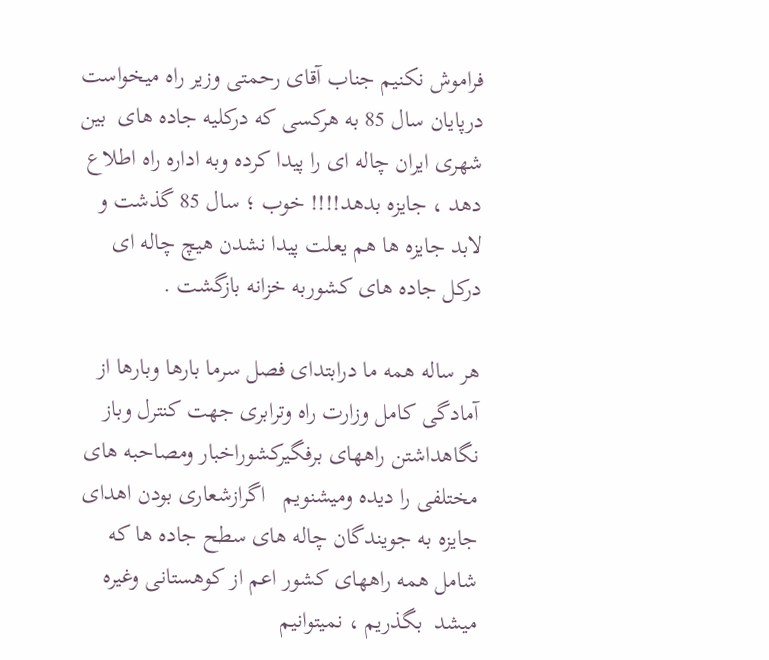فراموش نکنیم جناب آقای رحمتی وزیر راه میخواست درپایان سال 85 به هرکسی که درکلیه جاده های  بین شهری ایران چاله ای را پیدا کرده وبه اداره راه اطلاع دهد ، جایزه بدهد!!!! خوب ؛ سال 85 گذشت و لابد جایزه ها هم یعلت پیدا نشدن هیچ چاله ای درکل جاده های کشوربه خزانه بازگشت .

هر ساله همه ما درابتدای فصل سرما بارها وبارها از آمادگی کامل وزارت راه وترابری جهت کنترل وباز نگاهداشتن راههای برفگیرکشوراخبار ومصاحبه های مختلفی را دیده ومیشنویم   اگرازشعاری بودن اهدای جایزه به جویندگان چاله های سطح جاده ها که شامل همه راههای کشور اعم از کوهستانی وغیره میشد  بگذریم ، نمیتوانیم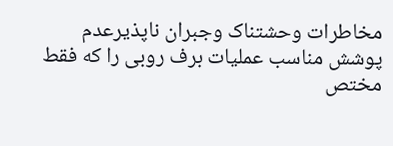مخاطرات وحشتناک وجبران ناپذیرعدم پوشش مناسب عملیات برف روبی را که فقط مختص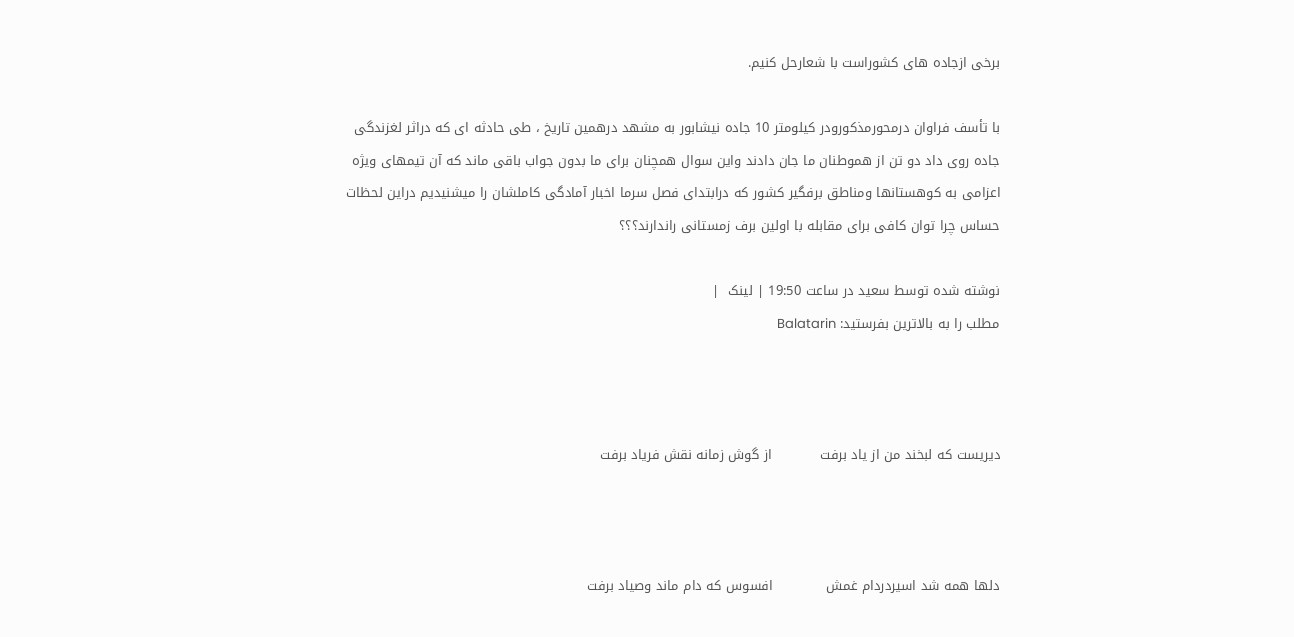برخی ازجاده های کشوراست با شعارحل کنیم.

با تأسف فراوان درمحورمذکورودر کیلومتر 10 جاده نیشابور به مشهد درهمین تاریخ ، طی حادثه ای که دراثر لغزندگی جاده روی داد دو تن از هموطنان ما جان دادند واین سوال همچنان برای ما بدون جواب باقی ماند که آن تیمهای ویژه اعزامی به کوهستانها ومناطق برفگیر کشور که درابتدای فصل سرما اخبار آمادگی کاملشان را میشنیدیم دراین لحظات حساس چرا توان کافی برای مقابله با اولین برف زمستانی راندارند؟؟؟

نوشته شده توسط سعيد در ساعت 19:50 | لینک  |
مطلب را به بالاترین بفرستید: Balatarin



دیریست که لبخند من از یاد برفت           از گوش زمانه نقش فریاد برفت



دلها همه شد اسیردردام غمش            افسوس که دام ماند وصیاد برفت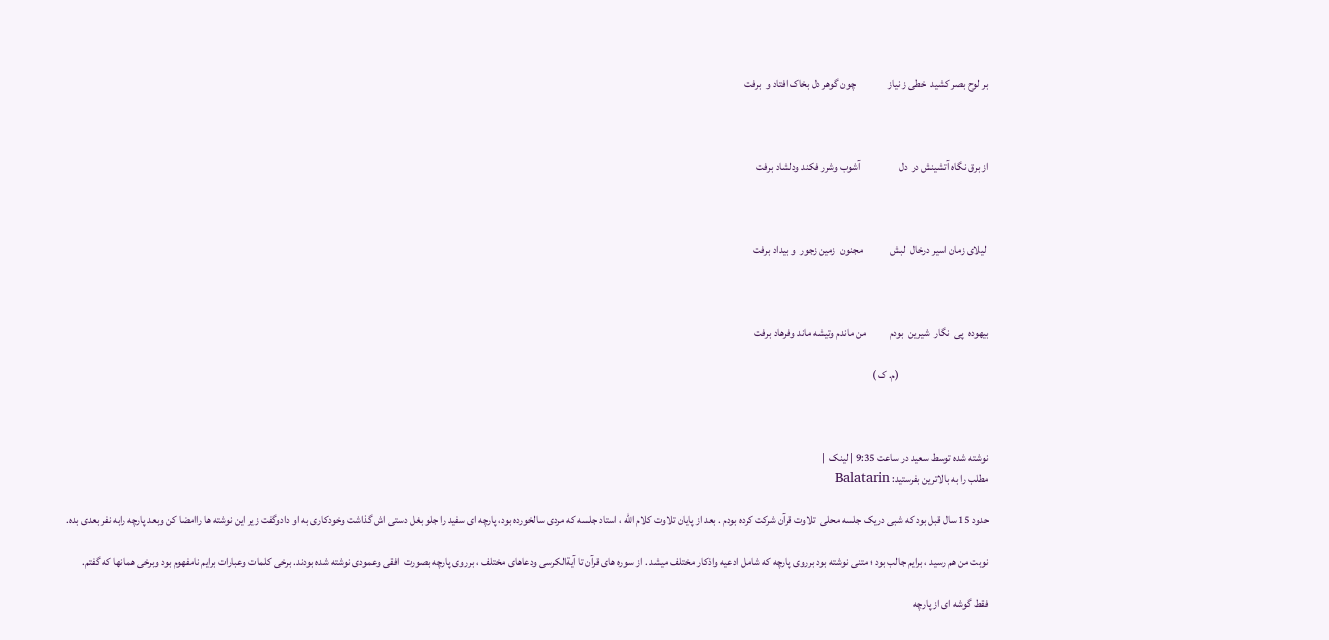بر لوح بصر کشید  خطی ز نیاز               چون گوهر دل بخاک افتاد و  برفت



از برق نگاه آتشینش در  دل                  آشوب وشرر فکند ودلشاد برفت



 لیلای زمان اسیر درخال  لبش             مجنون  زمین زجور  و بیداد برفت



بیهوده  پی  نگار  شیرین  بودم           من ماندم وتیشه ماند وفرهاد برفت

                                          (م. ک )



نوشته شده توسط سعيد در ساعت 9:35 | لینک  |
مطلب را به بالاترین بفرستید: Balatarin

حدود 15 سال قبل بود که شبی دریک جلسه محلی  تلاوت قرآن شرکت کرده بودم . بعد از پایان تلاوت کلام الله ، استاد جلسه که مردی سالخورده بود، پارچه ای سفید را جلو بغل دستی اش گذاشت وخودکاری به او دادوگفت زیر این نوشته ها راامضا کن وبعد پارچه رابه نفر بعدی بده.

نوبت من هم رسید ، برایم جالب بود ؛ متنی نوشته بود برروی پارچه که شامل ادعیه واذکار مختلف میشد . از سوره های قرآن تا آیةالکرسی ودعاهای مختلف ، برروی پارچه بصورت  افقی وعمودی نوشته شده بودند. برخی کلمات وعبارات برایم نامفهوم بود وبرخی همانها که گفتم.

فقط گوشه ای از پارچه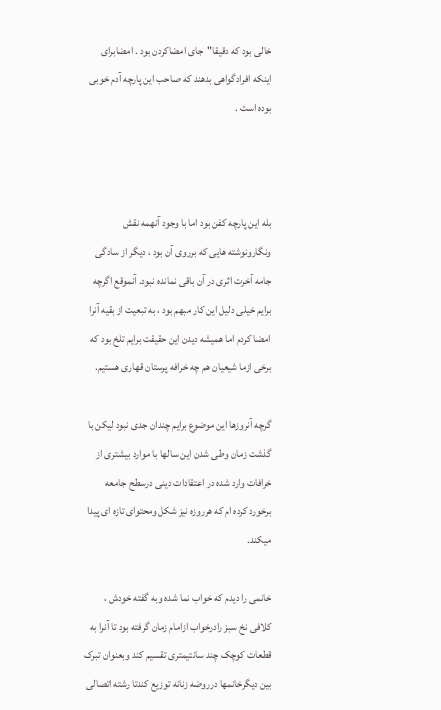خالی بود که دقیقا"جای امضاکردن بود . امضابرای اینکه افرادگواهی بدهند که صاحب این پارچه آدم خوبی بوده است .



بله این پارچه کفن بود اما با وجود آنهمه نقش ونگارونوشته هایی که برروی آن بود ، دیگر از سادگی جامه آخرت اثری در آن باقی نمانده نبود. آنموقع اگرچه برایم خیلی دلیل این کار مبهم بود ، به تبعیت از بقیه آنرا امضا کردم اما همیشه دیدن این حقیقت برایم تلخ بود که برخی ازما شیعیان هم چه خرافه پرستان قهاری هستیم.

گرچه آنروزها این موضوع برایم چندان جدی نبود لیکن با گذشت زمان وطی شدن این سالها با موارد بیشتری از خرافات وارد شده در اعتقادات دینی درسطح جامعه برخورد کرده ام که هرروزه نیز شکل ومحتوای تازه ای پیدا میکند.

خانمی را دیدم که خواب نما شده وبه گفته خودش ، کلافی نخ سبز رادرخواب ازامام زمان گرفته بود تا آنرا به قطعات کوچک چند سانتیمتری تقسیم کند وبعنوان تبرک بین دیگرخانمها درروضه زنانه توزیع کندتا رشته اتصالی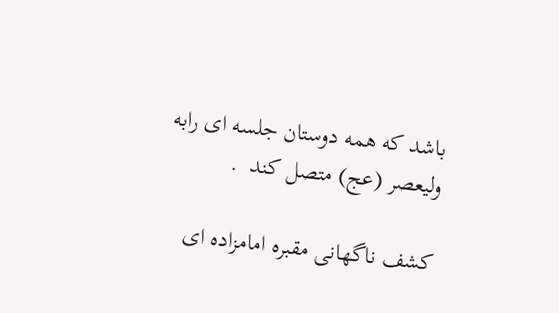باشد که همه دوستان جلسه ای رابه ولیعصر (عج) متصل کند  .

کشف ناگهانی مقبره امامزاده ای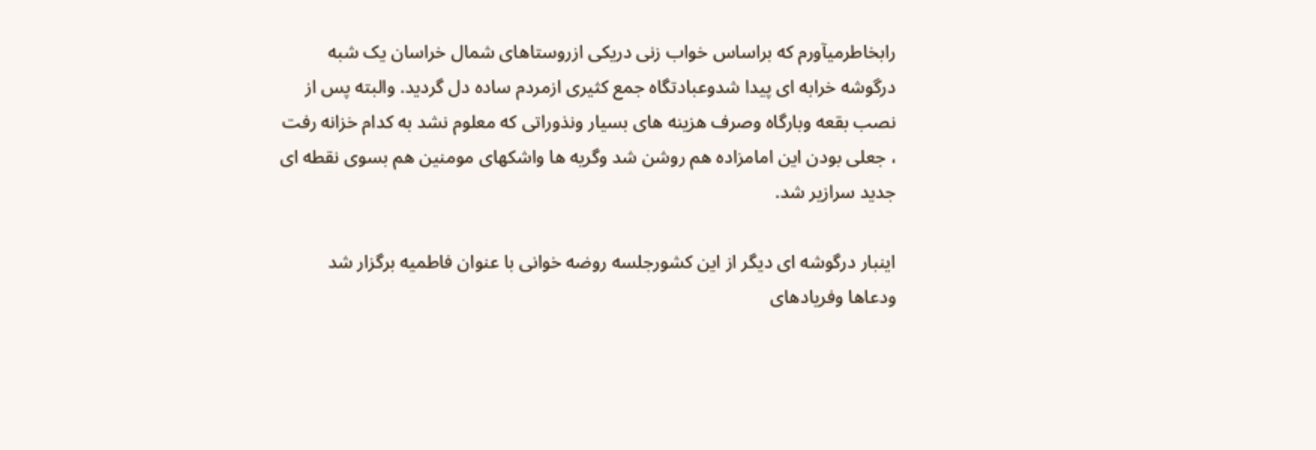رابخاطرمیآورم که براساس خواب زنی دریکی ازروستاهای شمال خراسان یک شبه درگوشه خرابه ای پیدا شدوعبادتگاه جمع کثیری ازمردم ساده دل گردید. والبته پس از نصب بقعه وبارگاه وصرف هزینه های بسیار ونذوراتی که معلوم نشد به کدام خزانه رفت ، جعلی بودن این امامزاده هم روشن شد وگریه ها واشکهای مومنین هم بسوی نقطه ای جدید سرازیر شد.

اینبار درگوشه ای دیگر از این کشورجلسه روضه خوانی با عنوان فاطمیه برگزار شد ودعاها وفریادهای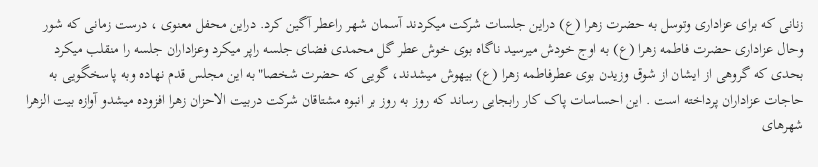زنانی که برای عزاداری وتوسل به حضرت زهرا (ع) دراین جلسات شرکت میکردند آسمان شهر راعطر آگین کرد. دراین محفل معنوی ، درست زمانی که شور وحال عزاداری حضرت فاطمه زهرا (ع) به اوج خودش میرسید ناگاه بوی خوش عطر گل محمدی فضای جلسه راپر میکرد وعزاداران جلسه را منقلب میکرد بحدی که گروهی از ایشان از شوق وزیدن بوی عطرفاطمه زهرا (ع) بیهوش میشدند، گویی که حضرت شخصا"به این مجلس قدم نهاده وبه پاسخگویی به حاجات عزاداران پرداخته است . این احساسات پاک کار رابجایی رساند که روز به روز بر انبوه مشتاقان شرکت دربیت الاحزان زهرا افزوده میشدو آوازه بیت الزهرا شهرهای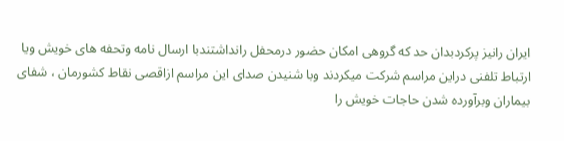ایران رانیز پرکردبدان حد که گروهی امکان حضور درمحفل رانداشتندبا ارسال نامه وتحفه های خویش ویا ارتباط تلفنی دراین مراسم شرکت میکردند وبا شنیدن صدای این مراسم ازاقصی نقاط کشورمان ، شفای بیماران وبرآورده شدن حاجات خویش را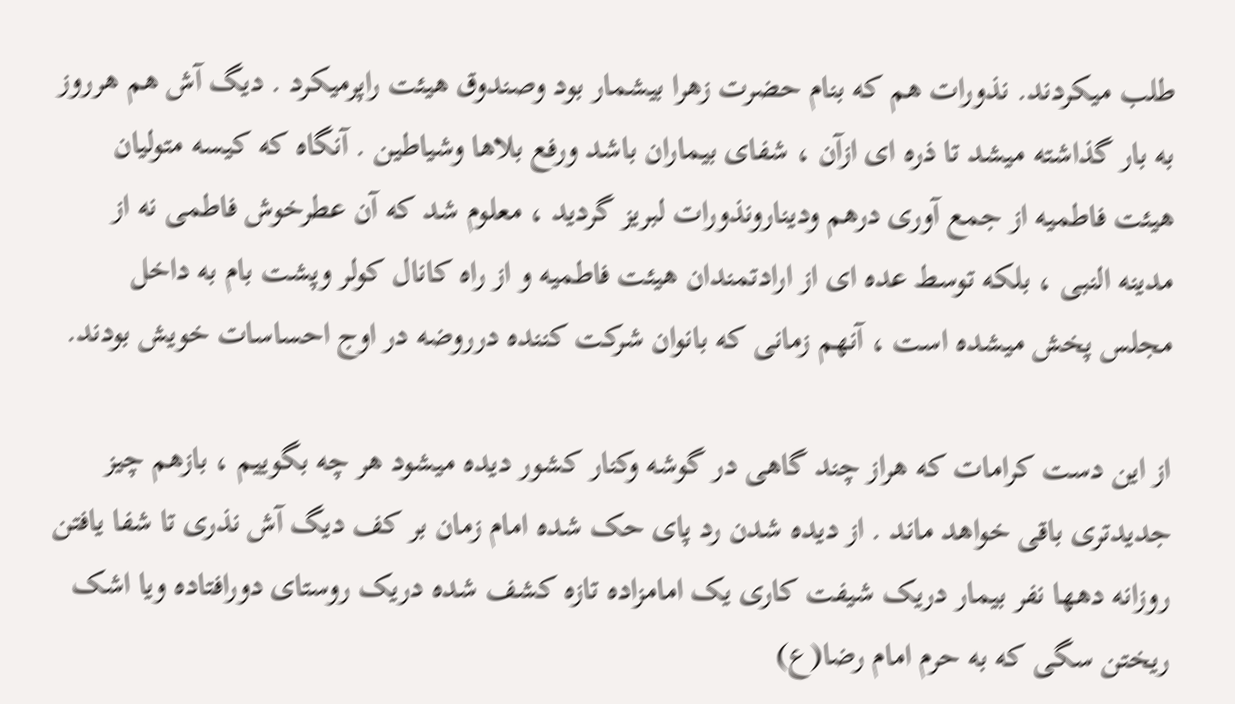طلب میکردند. نذورات هم که بنام حضرت زهرا بیشمار بود وصندوق هیئت راپرمیکرد . دیگ آش هم هرروز به بار گذاشته میشد تا ذره ای ازآن ، شفای بیماران باشد ورفع بلاها وشیاطین . آنگاه که کیسه متولیان هیئت فاطمیه از جمع آوری درهم ودینارونذورات لبریز گردید ، معلوم شد که آن عطرخوش فاطمی نه از مدینه النبی ، بلکه توسط عده ای از ارادتمندان هیئت فاطمیه و از راه کانال کولر وپشت بام به داخل مجلس پخش میشده است ، آنهم زمانی که بانوان شرکت کننده درروضه در اوج احساسات خویش بودند.

از این دست کرامات که هراز چند گاهی در گوشه وکنار کشور دیده میشود هر چه بگوییم ، بازهم چیز جدیدتری باقی خواهد ماند . از دیده شدن رد پای حک شده امام زمان بر کف دیگ آش نذری تا شفا یافتن روزانه دهها نفر بیمار دریک شیفت کاری یک امامزاده تازه کشف شده دریک روستای دورافتاده ویا اشک ریختن سگی که به حرم امام رضا(ع)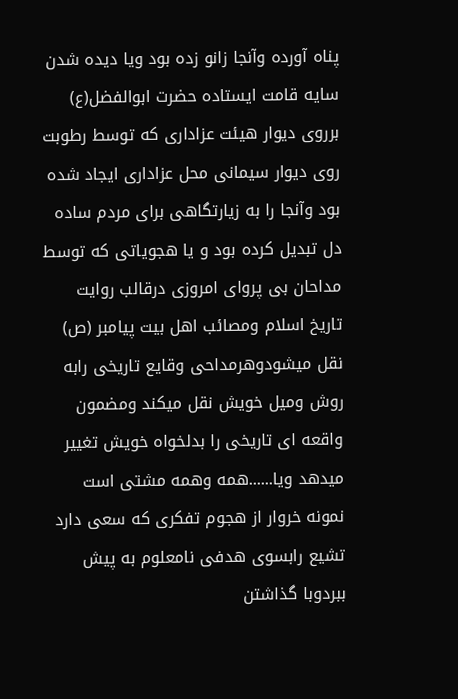پناه آورده وآنجا زانو زده بود ویا دیده شدن سایه قامت ایستاده حضرت ابوالفضل(ع) برروی دیوار هیئت عزاداری که توسط رطوبت روی دیوار سیمانی محل عزاداری ایجاد شده بود وآنجا را به زیارتگاهی برای مردم ساده دل تبدیل کرده بود و یا هجویاتی که توسط مداحان بی پروای امروزی درقالب روایت تاریخ اسلام ومصائب اهل بیت پیامبر (ص) نقل میشودوهرمداحی وقایع تاریخی رابه روش ومیل خویش نقل میکند ومضمون واقعه ای تاریخی را بدلخواه خویش تغییر میدهد ویا......همه وهمه مشتی است نمونه خروار از هجوم تفکری که سعی دارد تشیع رابسوی هدفی نامعلوم به پیش ببردوبا گذاشتن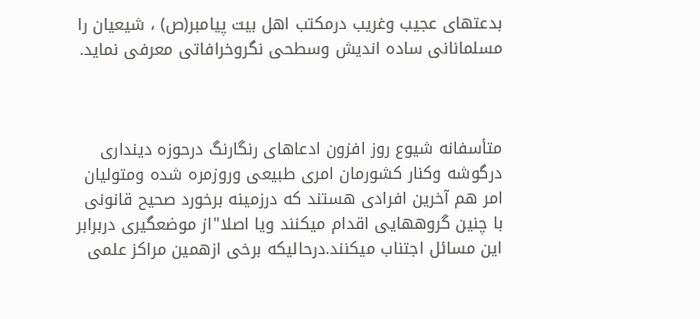بدعتهای عجیب وغریب درمکتب اهل بیت پیامبر(ص) ، شیعیان را مسلمانانی ساده اندیش وسطحی نگروخرافاتی معرفی نماید.



متأسفانه شیوع روز افزون ادعاهای رنگارنگ درحوزه دینداری درگوشه وکنار کشورمان امری طبیعی وروزمره شده ومتولیان امر هم آخرین افرادی هستند که درزمینه برخورد صحیح قانونی با چنین گروههایی اقدام میکنند ویا اصلا"از موضعگیری دربرابر این مسائل اجتناب میکنند.درحالیکه برخی ازهمین مراکز علمی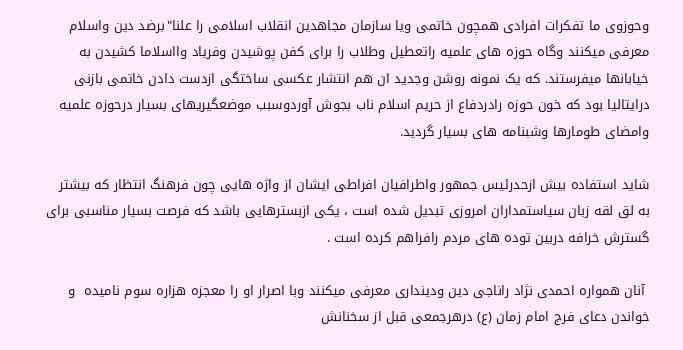وحوزوی ما تفکرات افرادی همچون خاتمی ویا سازمان مجاهدین انقلاب اسلامی را علنا"برضد دین واسلام معرفی میکنند وگاه حوزه های علمیه راتعطیل وطلاب را برای کفن پوشیدن وفریاد وااسلاما کشیدن به خیابانها میفرستند. که یک نمونه روشن وجدید ان هم انتشار عکسی ساختگی ازدست دادن خاتمی بازنی درایتالیا بود که خون حوزه رادردفاع از حریم اسلام ناب بجوش آوردوسبب موضعگیریهای بسیار درحوزه علمیه وامضای طومارها وشبنامه های بسیار گردید.

شاید استفاده بیش ازحدرئیس جمهور واطرافیان افراطی ایشان از واژه هایی چون فرهنگ انتظار که بیشتر به لق لقه زبان سیاستمداران امروزی تبدیل شده است ، یکی ازبسترهایی باشد که فرصت بسیار مناسبی برای گسترش خرافه دربین توده های مردم رافراهم کرده است .

 آنان همواره احمدی نژاد راناجی دین ودینداری معرفی میکنند وبا اصرار او را معجزه هزاره سوم نامیده  و خواندن دعای فرج امام زمان (ع) درهرجمعی قبل از سخنانش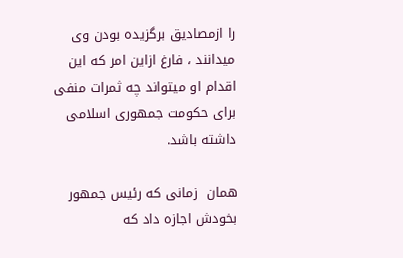را ازمصادیق برگزیده بودن وی میدانند ، فارغ ازاین امر که این اقدام او میتواند چه ثمرات منفی برای حکومت جمهوری اسلامی داشته باشد.

همان  زمانی که رئیس جمهور بخودش اجازه داد که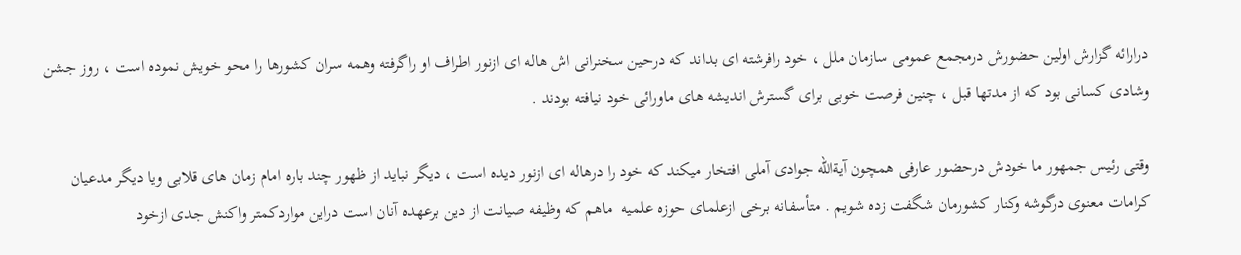درارائه گزارش اولین حضورش درمجمع عمومی سازمان ملل ، خود رافرشته ای بداند که درحین سخنرانی اش هاله ای ازنور اطراف او راگرفته وهمه سران کشورها را محو خویش نموده است ، روز جشن وشادی کسانی بود که از مدتها قبل ، چنین فرصت خوبی برای گسترش اندیشه های ماورائی خود نیافته بودند .

وقتی رئیس جمهور ما خودش درحضور عارفی همچون آیةالله جوادی آملی افتخار میکند که خود را درهاله ای ازنور دیده است ، دیگر نباید از ظهور چند باره امام زمان های قلابی ویا دیگر مدعیان کرامات معنوی درگوشه وکنار کشورمان شگفت زده شویم . متأسفانه برخی ازعلمای حوزه علمیه  ماهم که وظیفه صیانت از دین برعهده آنان است دراین مواردکمتر واکنش جدی ازخود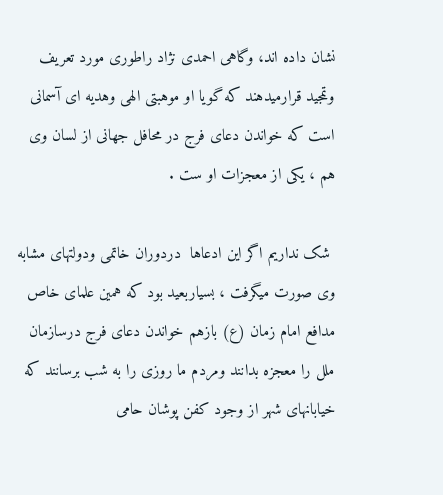نشان داده اند، وگاهی احمدی نژاد راطوری مورد تعریف وتمجید قرارمیدهند که گویا او موهبتی الهی وهدیه ای آسمانی است که خواندن دعای فرج در محافل جهانی از لسان وی هم ، یکی از معجزات او ست .

 شک نداریم اگر این ادعاها  دردوران خاتمی ودولتهای مشابه وی صورت میگرفت ، بسیاربعید بود که همین علمای خاص مدافع امام زمان (ع) بازهم خواندن دعای فرج درسازمان ملل را معجزه بدانند ومردم ما روزی را به شب برسانند که خیابانهای شهر از وجود کفن پوشان حامی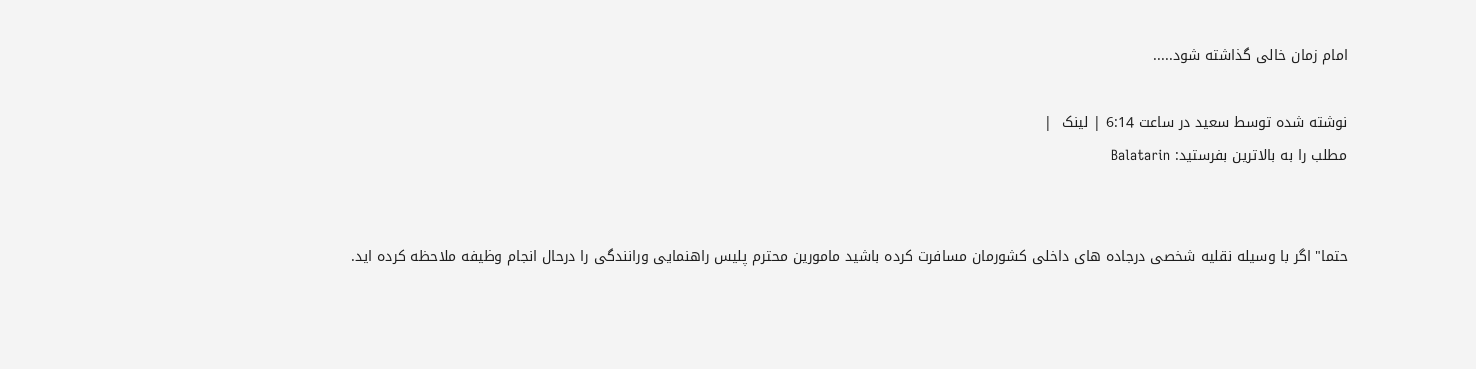امام زمان خالی گذاشته شود.....

نوشته شده توسط سعيد در ساعت 6:14 | لینک  |
مطلب را به بالاترین بفرستید: Balatarin


حتما" اگر با وسیله نقلیه شخصی درجاده های داخلی کشورمان مسافرت کرده باشید مامورین محترم پلیس راهنمایی ورانندگی را درحال انجام وظیفه ملاحظه کرده اید.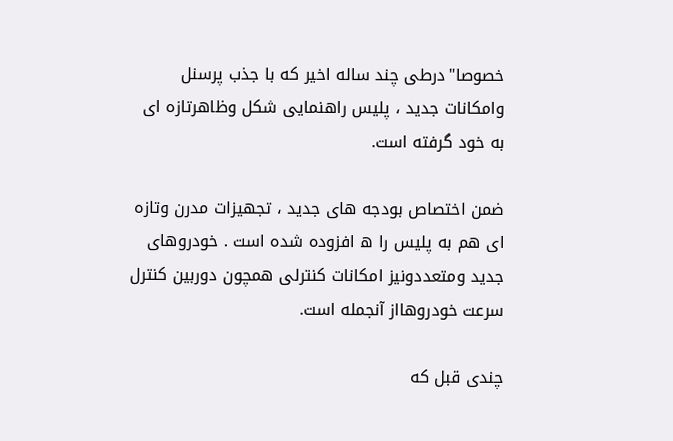خصوصا"درطی چند ساله اخیر که با جذب پرسنل وامکانات جدید ، پلیس راهنمایی شکل وظاهرتازه ای به خود گرفته است.

ضمن اختصاص بودجه های جدید ، تجهیزات مدرن وتازه ای هم به پلیس را ه افزوده شده است . خودروهای جدید ومتعددونیز امکانات کنترلی همچون دوربین کنترل سرعت خودروهااز آنجمله است.

چندی قبل که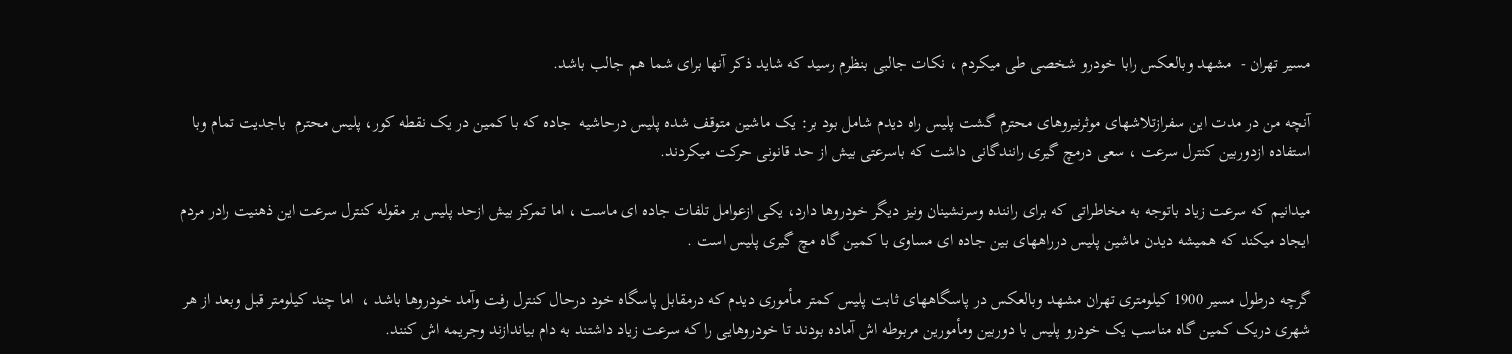مسیر تهران -  مشهد وبالعکس رابا خودرو شخصی طی میکردم ، نکات جالبی بنظرم رسید که شاید ذکر آنها برای شما هم جالب باشد.

آنچه من در مدت این سفرازتلاشهای موثرنیروهای محترم گشت پلیس راه دیدم شامل بود بر: یک ماشین متوقف شده پلیس درحاشیه  جاده که با کمین در یک نقطه کور، پلیس محترم  باجدیت تمام وبا استفاده ازدوربین کنترل سرعت ، سعی درمچ گیری رانندگانی داشت که باسرعتی بیش از حد قانونی حرکت میکردند.

میدانیم که سرعت زیاد باتوجه به مخاطراتی که برای راننده وسرنشینان ونیز دیگر خودروها دارد، یکی ازعوامل تلفات جاده ای ماست ، اما تمرکز بیش ازحد پلیس بر مقوله کنترل سرعت این ذهنیت رادر مردم ایجاد میکند که همیشه دیدن ماشین پلیس درراههای بین جاده ای مساوی با کمین گاه مچ گیری پلیس است .

گرچه درطول مسیر 1900 کیلومتری تهران مشهد وبالعکس در پاسگاههای ثابت پلیس کمتر مـأموری دیدم که درمقابل پاسگاه خود درحال کنترل رفت وآمد خودروها باشد ،  اما چند کیلومتر قبل وبعد از هر شهری دریک کمین گاه مناسب یک خودرو پلیس با دوربین ومأمورین مربوطه اش آماده بودند تا خودروهایی را که سرعت زیاد داشتند به دام بیاندازند وجریمه اش کنند.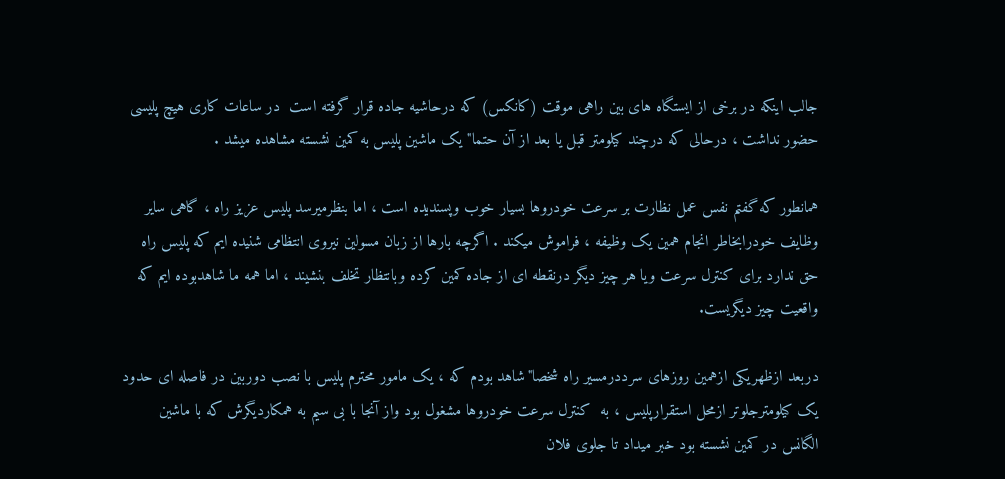جالب اینکه در برخی از ایستگاه های بین راهی موقت (کانکس) که درحاشیه جاده قرار گرفته است  در ساعات کاری هیچ پلیسی حضور نداشت ، درحالی که درچند کیلومتر قبل یا بعد از آن حتما"یک ماشین پلیس به کمین نشسته مشاهده میشد .

همانطور که گفتم نفس عمل نظارت بر سرعت خودروها بسیار خوب وپسندیده است ، اما بنظرمیرسد پلیس عزیز راه ، گاهی سایر وظایف خودرابخاطر انجام همین یک وظیفه ، فراموش میکند . اگرچه بارها از زبان مسولین نیروی انتظامی شنیده ایم که پلیس راه حق ندارد برای کنترل سرعت ویا هر چیز دیگر درنقطه ای از جاده کمین کرده وبانتظار تخلف بنشیند ، اما همه ما شاهدبوده ایم که واقعیت چیز دیگریست.

دربعد ازظهریکی ازهمین روزهای سرددرمسیر راه شخصا"شاهد بودم که ، یک مامور محترم پلیس با نصب دوربین در فاصله ای حدود یک کیلومترجلوتر ازمحل استقرارپلیس ، به  کنترل سرعت خودروها مشغول بود واز آنجا با بی سیم به همکاردیگرش که با ماشین الگانس در کمین نشسته بود خبر میداد تا جلوی فلان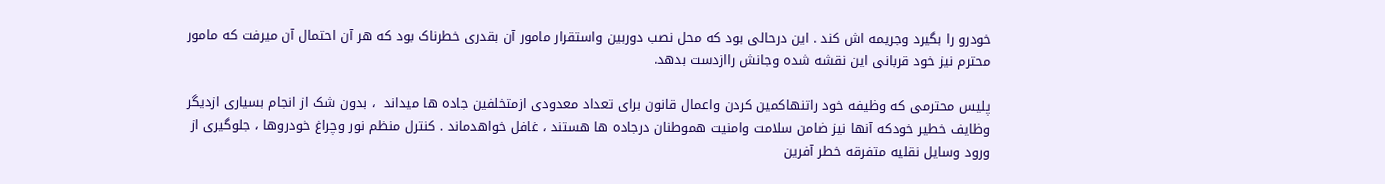خودرو را بگیرد وجریمه اش کند . این درحالی بود که محل نصب دوربین واستقرار مامور آن بقدری خطرناک بود که هر آن احتمال آن میرفت که مامور محترم نیز خود قربانی این نقشه شده وجانش راازدست بدهد.

پلیس محترمی که وظیفه خود راتنهاکمین کردن واعمال قانون برای تعداد معدودی ازمتخلفین جاده ها میداند  ، بدون شک از انجام بسیاری ازدیگر وظایف خطیر خودکه آنها نیز ضامن سلامت وامنیت هموطنان درجاده ها هستند ، غافل خواهدماند . کنترل منظم نور وچراغ خودروها ، جلوگیری از ورود وسایل نقلیه متفرقه خطر آفرین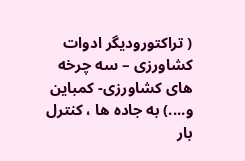( تراکتورودیگر ادوات کشاورزی – سه چرخه های کشاورزی- کمباین  و....) به جاده ها ، کنترل بار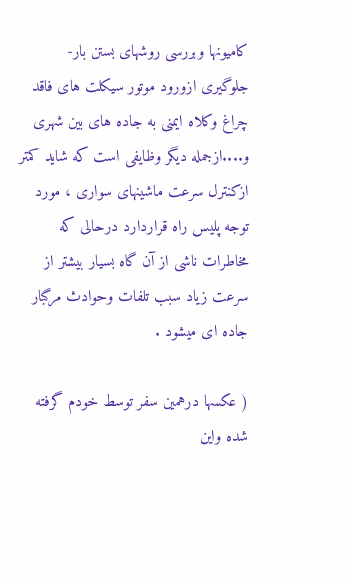کامیونها وبررسی روشهای بستن بار- جلوگیری ازورود موتور سیکلت های فاقد چراغ وکلاه ایمنی به جاده های بین شهری و....ازجمله دیگر وظایفی است که شاید کمتر ازکنترل سرعت ماشینهای سواری ، مورد توجه پلیس راه قراردارد درحالی که مخاطرات ناشی از آن گاه بسیار بیشتر از سرعت زیاد سبب تلفات وحوادث مرگبار جاده ای میشود .

( عکسها درهمین سفر توسط خودم گرفته شده واین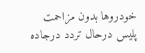خودروها بدون مزاحمت پلیس درحال تردد درجاده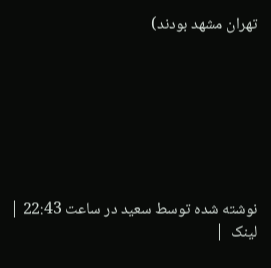تهران مشهد بودند)







نوشته شده توسط سعيد در ساعت 22:43 | لینک  |